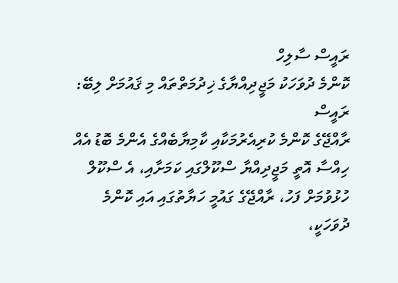ރައީސް ސާލިހް
ކޮންމެ ދުވަހަކު މަޖީދިއްޔާގެ ޚިދުމަތްތައް މި ޤައުމަށް ލިބޭ: ރައީސް
ރާއްޖޭގެ ކޮންމެ ކުރިއެރުމަކާއި ކާމިޔާބެއްގެ އެންމެ ބޮޑު އެއް ހިއްސާ އޮތީ މަޖީދިއްޔާ ސްކޫލްގައި ކަމަށާއި، އެ ސްކޫލް ހުޅުވުމަށް ފަހު، ރާއްޖޭގެ ގައުމީ ހަޔާތުގައި އައި ކޮންމެ ދުވަހަކީ،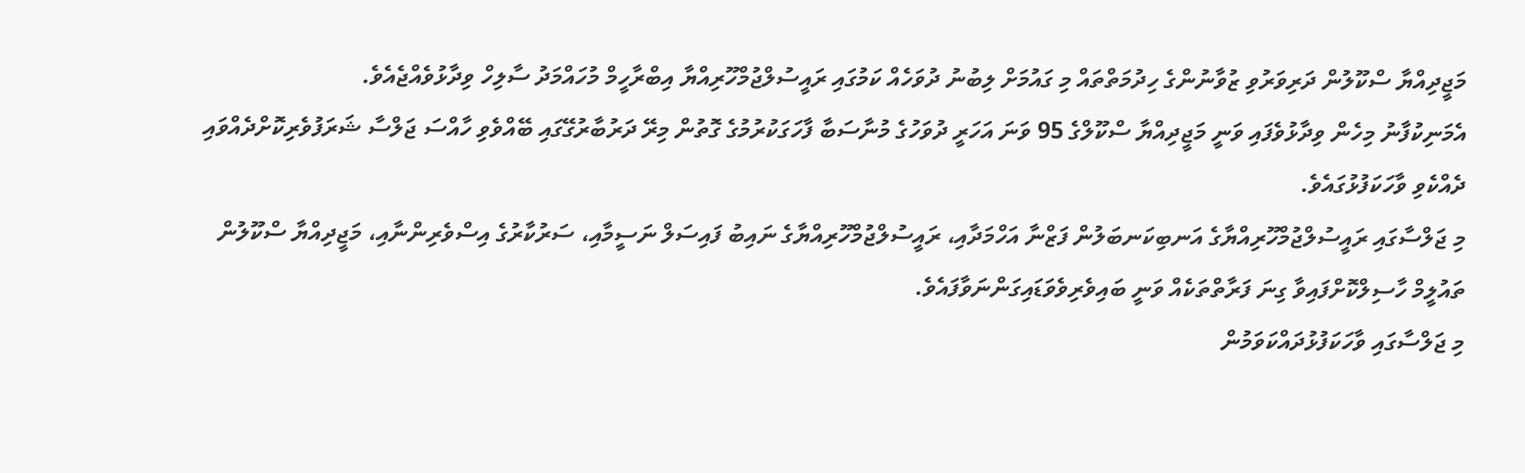މަޖީދިއްޔާ ސްކޫލުން ދަރިވަރުވި ޒުވާނުންގެ ހިދުމަތްތައް މި ގައުމަށް ލިބުނު ދުވަހެއް ކަމުގައި ރައީސުލްޖުމްހޫރިއްޔާ އިބްރާހީމް މުހައްމަދު ސާލިހް ވިދާޅުވެއްޖެއެވެ.
އެމަނިކުފާނު މިހެން ވިދާޅުވެފައި ވަނީ މަޖީދިއްޔާ ސްކޫލްގެ 95 ވަނަ އަހަރީ ދުވަހުގެ މުނާސަބާ ފާހަގަކުރުމުގެ ގޮތުން މިރޭ ދަރުބާރުގޭގައި ބޭއްވެވި ހާއްސަ ޖަލްސާ ޝަރަފުވެރިކޮށްދެއްވައި ދެއްކެވި ވާހަކަފުޅުގައެވެ.
މި ޖަލްސާގައި ރައީސުލްޖުމްހޫރިއްޔާގެ އަނބިކަނބަލުން ފަޒްނާ އަހްމަދާއި، ރައީސުލްޖުމްހޫރިއްޔާގެ ނައިބު ފައިސަލް ނަސީމާއި، ސަރުކާރުގެ އިސްވެރިންނާއި، މަޖީދިއްޔާ ސްކޫލުން ތައުލީމް ހާސިލްކޮށްފައިވާ ގިނަ ފަރާތްތަކެއް ވަނީ ބައިވެރިވެވަޑައިގަންނަވާފައެވެ.
މި ޖަލްސާގައި ވާހަކަފުޅުދައްކަވަމުން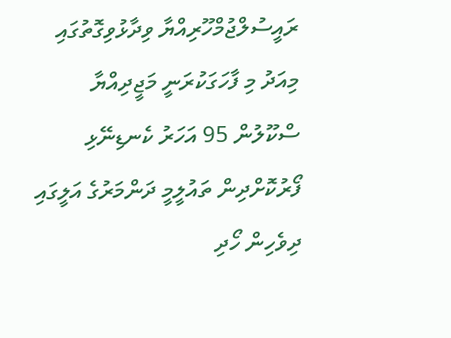ރައީސުލްޖުމްހޫރިއްޔާ ވިދާޅުވިގޮތުގައި މިއަދު މި ފާހަގަކުރަނީ މަޖީދިއްޔާ ސްކޫލުން 95 އަހަރު ކެނޑިނޭޅި ފޯރުކޮށްދިން ތައުލީމީ ދަންމަރުގެ އަލީގައި ދިވެހިން ހޯދި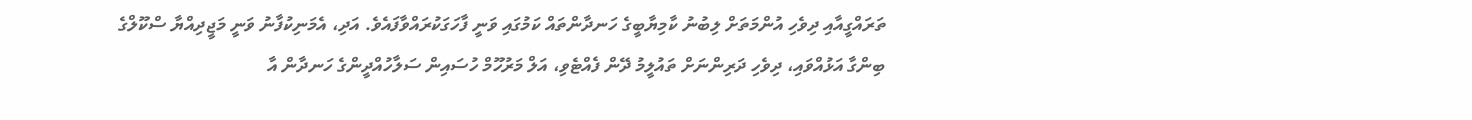ތަރައްގީއާއި ދިވެހި އުންމަތަށް ލިބުނު ކާމިޔާބީގެ ހަނދާންތައް ކަމުގައި ވަނީ ފާހަގަކުރައްވާފައެވެ. އަދި، އެމަނިކުފާނު ވަނީ މަޖީދިއްޔާ ސްކޫލްގެ ބިންގާ އަޅުއްވައި، ދިވެހި ދަރިންނަށް ތައުލީމު ދޭން ފެއްޓެވި، އަލް މަރުހޫމް ހުސައިން ސަލާހުއްދީންގެ ހަނދާން އާ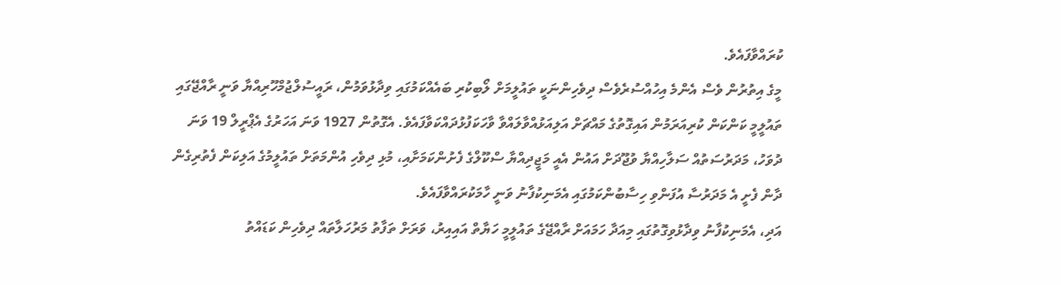ކުރައްވާފައެވެ.
މީގެ އިތުރުން ވެސް އެންމެ އިހުއްސުރެވެސް ދިވެހިންނަކީ ތައުލީމަށް ލޯބިކުރި ބައެއްކަމުގައި ވިދާޅުވަމުން، ރައީސުލްޖުމްހޫރިއްޔާ ވަނީ ރާއްޖޭގައި ތައުލީމީ ކަންކަން ކުރިއަރަމުން އައިގޮތުގެ މައްޗަށް އަލިއަޅުއްވާލައްވާ ވާހަކަފުޅުދައްކަވާފައެވެ. އެގޮތުން 1927 ވަނަ އަހަރުގެ އެޕްރީލް 19 ވަނަ ދުވަހު، މަދަރުސަތުއް ސަލާހިއްޔާ ވުޖޫދަށް އައުން އެއީ މަޖީދިއްޔާ ސްކޫލްގެ ފެށުންކަމަށާއި، މުޅި ދިވެހި އުންމަތަށް ތައުލީމުގެ އަލިކަން ފެތުރިގެން ދާން ފެށީ އެ މަދަރުސާ އުފަންވި ހިސާބުންކަމުގައި އެމަނިކުފާނު ވަނީ ހާމަކުރައްވާފައެވެ.
އަދި، އެމަނިކުފާނު ވިދާޅުވިގޮތުގައި މިއަދާ ހަމައަށް ރާއްޖޭގެ ތައުލީމީ ހަޔާތް އައިއިރު، ވަރަށް ތަފާތު މަރުހަލާތައް ދިވެހިން ކަޑައްތު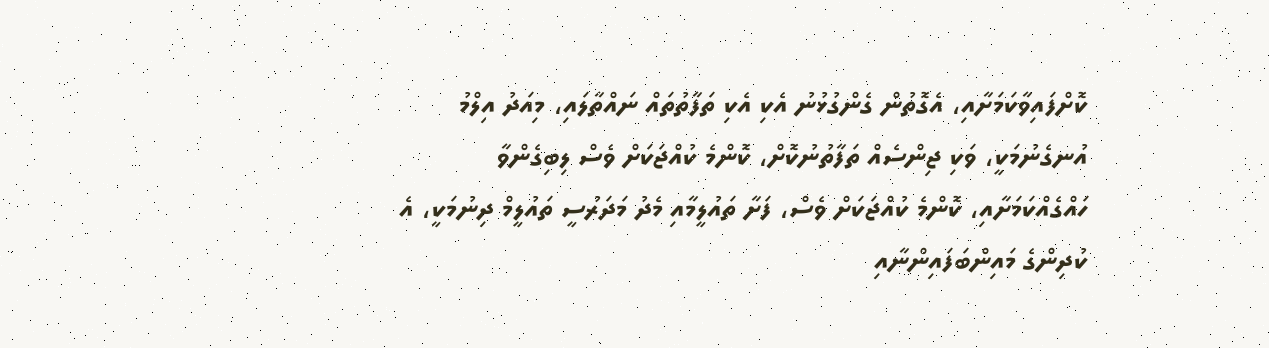ކޮށްފައިވާކަމަށާއި، އެގޮތުން ގެންގުޅުނު އެކި އެކި ތަފާތުތައް ނައްތާލައި، މިއަދު އިލްމު އުނގެނުމަކީ، ވަކި ޖިންސެއް ތަފާތުނުކޮށް، ކޮންމެ ކުއްޖަކަށް ވެސް ލިބިގެންވާ ހައްގެއްކަމަށާއި، ކޮންމެ ކުއްޖަކަށް ވެސް، ފަށާ ތައުލީމާއި މެދު މަދަރުސީ ތައުލީމް ދިނުމަކީ، އެ ކުދިންގެ މައިންބަފައިންނާއި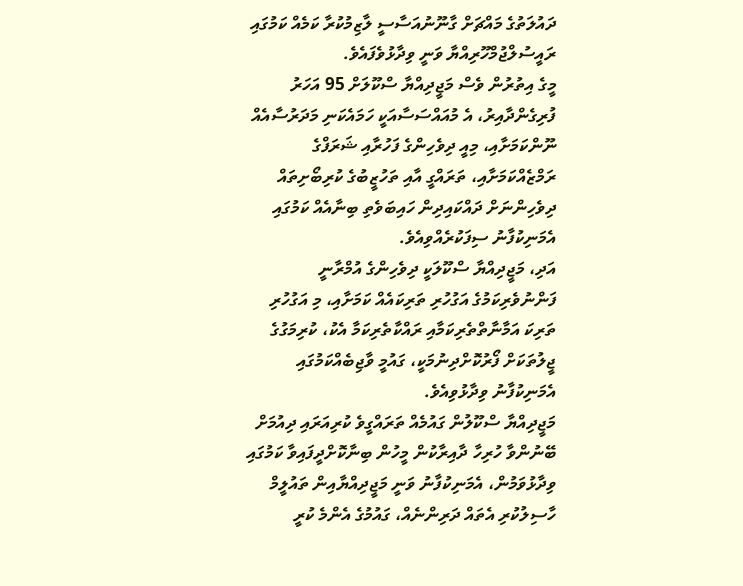ދައުލަތުގެ މައްޗަށް ގާނޫނުއަސާސީ ލާޒިމުކުރާ ކަމެއް ކަމުގައި ރައީސުލްޖުމްހޫރިއްޔާ ވަނީ ވިދާޅުވެފައެވެ.
މީގެ އިތުރުން ވެސް މަޖީދިއްޔާ ސްކޫލަށް 95 އަހަރު ފުރިގެންދާއިރު، އެ މުއައްސަސާއަކީ ހަމައެކަނި މަދަރުސާއެއް ނޫންކަމަށާއި، މިއީ ދިވެހިންގެ ފަހުރާއި ޝަރަފްގެ ރަމްޒެއްކަމަށާއި، ތަރައްގީ އާއި ތަހުޒީބުގެ ކުރިބޯށިތައް ދިވެހިންނަށް ދައްކައިދިން ހައިބަވެތި ބިނާއެއް ކަމުގައި އެމަނިކުފާނު ސިފަކުރެއްވިއެވެ.
އަދި، މަޖީދިއްޔާ ސްކޫލަކީ ދިވެހިންގެ އުމްރާނީ ފަންނުވެރިކަމުގެ އަގުހުރި ތަރިކައެއް ކަމަށާއި، މި އަގުހުރި ތަރިކަ އަމާނާތްތެރިކަމާއި ރައްކާތެރިކަމާ އެކު، ކުރިމަގުގެ ޖީލުތަކަށް ފޯރުކޮށްދިނުމަކީ، ގައުމީ ވާޖިބެއްކަމުގައި އެމަނިކުފާނު ވިދާޅުވިއެވެ.
މަޖީދިއްޔާ ސްކޫލުން ގައުމެއް ތަރައްގީވެ ކުރިއަރައި ދިއުމަށް ބޭނުންވާ ހުރިހާ ދާއިރާކުން މީހުން ބިނާކޮށްދީފައިވާ ކަމުގައި ވިދާޅުވަމުން، އެމަނިކުފާނު ވަނީ މަޖީދިއްޔާއިން ތައުލީމް ހާސިލުކުރި އެތައް ދަރިންނެއް، ގައުމުގެ އެންމެ ކުރީ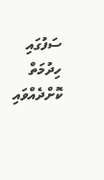ސަފުގައި ހިދުމަތް ކޮށްދެއްވައި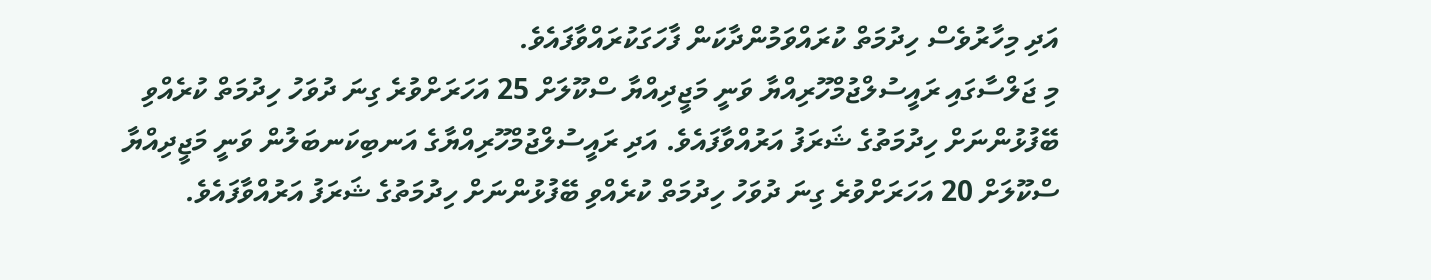އަދި މިހާރުވެސް ހިދުމަތް ކުރައްވަމުންދާކަން ފާހަގަކުރައްވާފައެވެ.
މި ޖަލްސާގައި ރައީސުލްޖުމްހޫރިއްޔާ ވަނީ މަޖީދިއްޔާ ސްކޫލަށް 25 އަހަރަށްވުރެ ގިނަ ދުވަހު ހިދުމަތް ކުރެއްވި ބޭފުޅުންނަށް ހިދުމަތުގެ ޝަރަފު އަރުއްވާފައެވެ. އަދި ރައީސުލްޖުމްހޫރިއްޔާގެ އަނބިކަނބަލުން ވަނީ މަޖީދިއްޔާ ސްކޫލަށް 20 އަހަރަށްވުރެ ގިނަ ދުވަހު ހިދުމަތް ކުރެއްވި ބޭފުޅުންނަށް ހިދުމަތުގެ ޝަރަފު އަރުއްވާފައެވެ.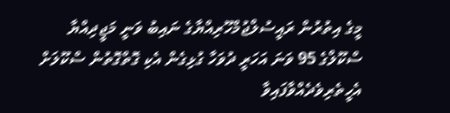މީގެ އިތުރުން ރައީސުލްޖުމްހޫރިއްޔާގެ ނައިބު ވަނީ މަޖީދިއްޔާ ސްކޫލްގެ 95 ވަނަ އަހަރީ ދުވަހާ ގުޅިގެން އެކި ގޮތްގޮތުން ސްކޫލަށް އެހީތެރިވެދެއްވާފައިވާ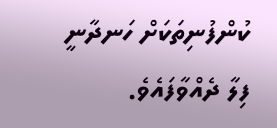ކުންފުނިތަކަށް ހަނދާނީ ފިލާ ދެއްވާފައެވެ.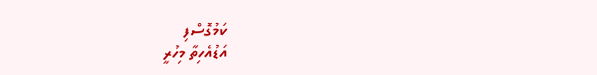ކަމުގޮސްފި
އަޑުއެހިތާ މިހުރީ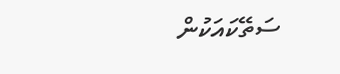ސަތޭކައަކުން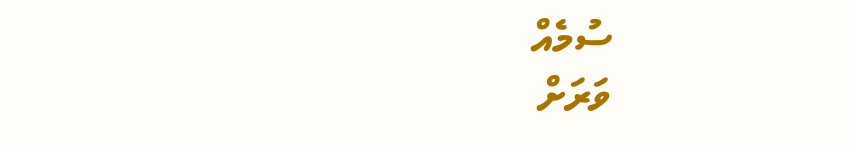ސުމެއް
ވަރަށް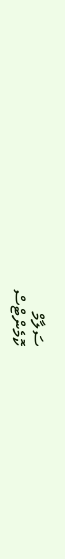ސަލާމް
ކޮމެންޓްސް